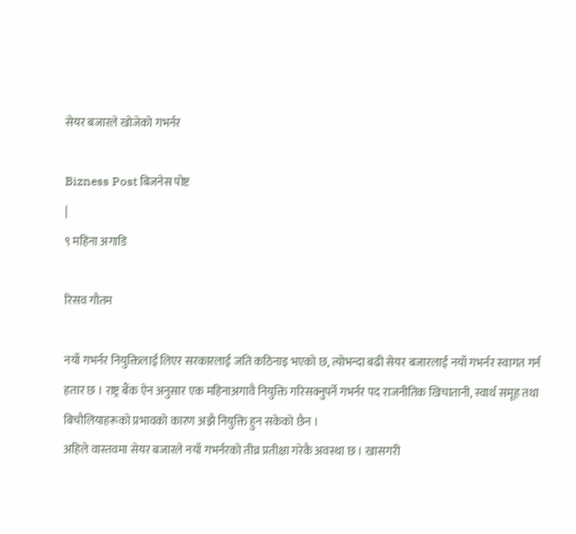सेयर बजारले खोजेको गभर्नर

Bizness Post बिजनेस पोष्ट
|
९ महिना अगाडि

रिसव गौतम

नयाँ गभर्नर नियुक्तिलाई लिएर सरकारलाई जति कठिनाइ भएको छ, त्योभन्दा बढी सेयर बजारलाई नयाँ गभर्नर स्वागत गर्न हतार छ । राष्ट्र बैंक ऐन अनुसार एक महिनाअगावै नियुक्ति गरिसक्नुपर्ने गभर्नर पद राजनीतिक खिचातानी, स्वार्थ समूह तथा बिचौलियाहरूको प्रभावको कारण अझै नियुक्ति हुन सकेको छैन ।
अहिले वास्तवमा सेयर बजारले नयाँ गभर्नरको तीव्र प्रतीक्षा गरेकै अवस्था छ । खासगरी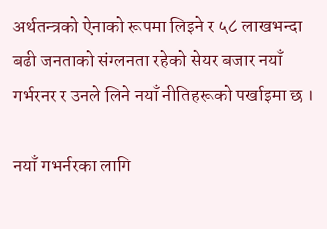अर्थतन्त्रको ऐनाको रूपमा लिइने र ५८ लाखभन्दा बढी जनताको संग्लनता रहेको सेयर बजार नयाँ गर्भरनर र उनले लिने नयाँ नीतिहरूको पर्खाइमा छ ।

नयाँ गभर्नरका लागि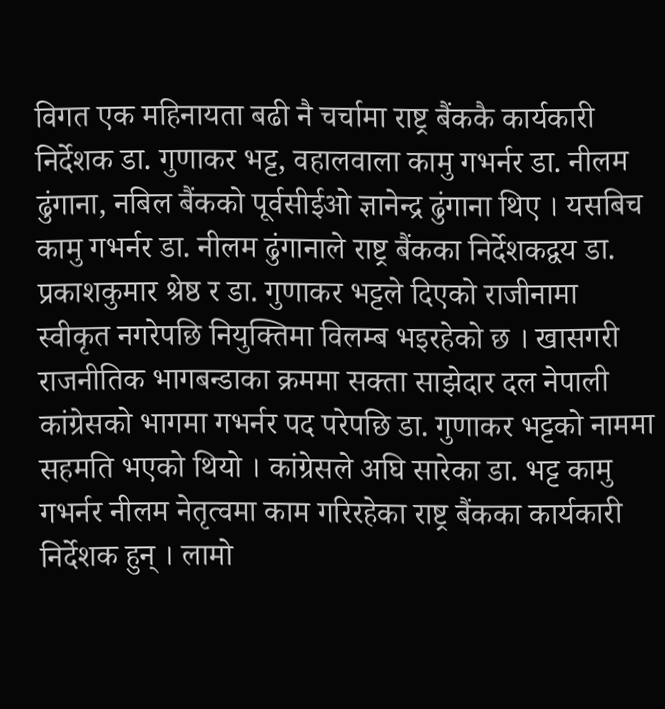विगत एक महिनायता बढी नै चर्चामा राष्ट्र बैंककै कार्यकारी निर्देशक डा. गुणाकर भट्ट, वहालवाला कामु गभर्नर डा. नीलम ढुंगाना, नबिल बैंकको पूर्वसीईओ ज्ञानेन्द्र ढुंगाना थिए । यसबिच कामु गभर्नर डा. नीलम ढुंगानाले राष्ट्र बैंकका निर्देशकद्वय डा. प्रकाशकुमार श्रेष्ठ र डा. गुणाकर भट्टले दिएको राजीनामा स्वीकृत नगरेपछि नियुक्तिमा विलम्ब भइरहेको छ । खासगरी राजनीतिक भागबन्डाका क्रममा सक्ता साझेदार दल नेपाली कांग्रेसको भागमा गभर्नर पद परेपछि डा. गुणाकर भट्टको नाममा सहमति भएको थियो । कांग्रेसले अघि सारेका डा. भट्ट कामु गभर्नर नीलम नेतृत्वमा काम गरिरहेका राष्ट्र बैंकका कार्यकारी निर्देशक हुन् । लामो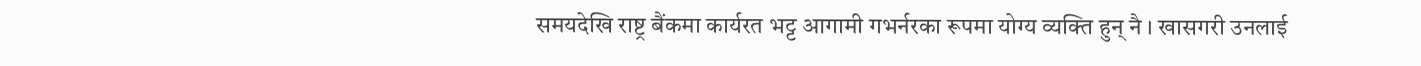समयदेखि राष्ट्र बैंकमा कार्यरत भट्ट आगामी गभर्नरका रूपमा योग्य व्यक्ति हुन् नै । खासगरी उनलाई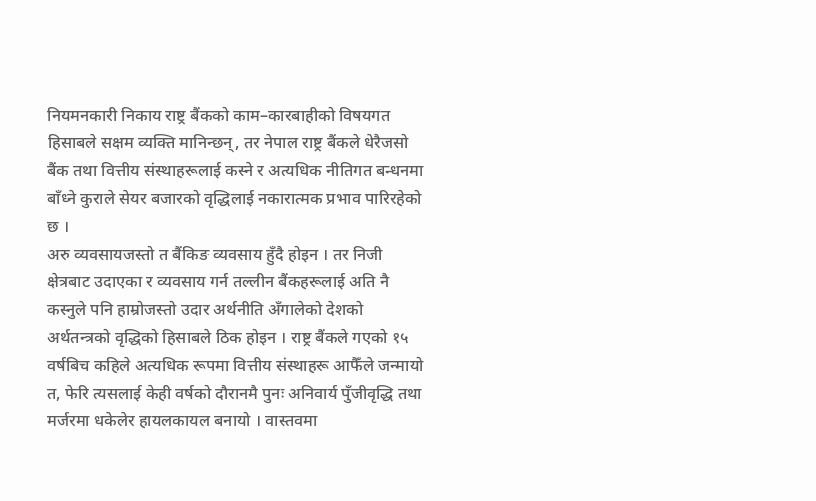नियमनकारी निकाय राष्ट्र बैंकको काम–कारबाहीको विषयगत हिसाबले सक्षम व्यक्ति मानिन्छन्, तर नेपाल राष्ट्र बैंकले धेरैजसो बैंक तथा वित्तीय संस्थाहरूलाई कस्ने र अत्यधिक नीतिगत बन्धनमा बाँध्ने कुराले सेयर बजारको वृद्धिलाई नकारात्मक प्रभाव पारिरहेको छ ।
अरु व्यवसायजस्तो त बैंकिङ व्यवसाय हुँदै होइन । तर निजी क्षेत्रबाट उदाएका र व्यवसाय गर्न तल्लीन बैंकहरूलाई अति नै कस्नुले पनि हाम्रोजस्तो उदार अर्थनीति अँगालेको देशको अर्थतन्त्रको वृद्धिको हिसाबले ठिक होइन । राष्ट्र बैंकले गएको १५ वर्षबिच कहिले अत्यधिक रूपमा वित्तीय संस्थाहरू आफैँले जन्मायो त, फेरि त्यसलाई केही वर्षको दौरानमै पुनः अनिवार्य पुँजीवृद्धि तथा मर्जरमा धकेलेर हायलकायल बनायो । वास्तवमा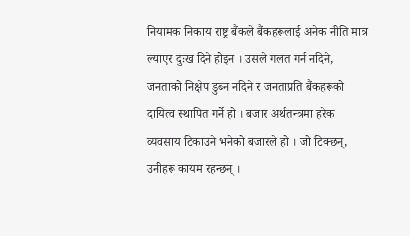नियामक निकाय राष्ट्र बैंकले बैंकहरूलाई अनेक नीति मात्र ल्याएर दुःख दिने होइन । उसले गलत गर्न नदिने, जनताको निक्षेप डुब्न नदिने र जनताप्रति बैंकहरूको दायित्व स्थापित गर्ने हो । बजार अर्थतन्त्रमा हरेक व्यवसाय टिकाउने भनेको बजारले हो । जो टिक्छन्, उनीहरू कायम रहन्छन् ।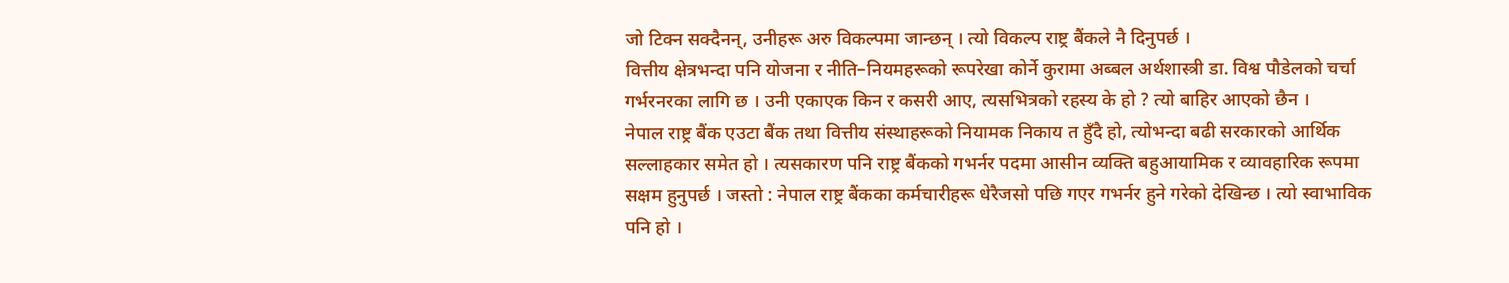जो टिक्न सक्दैनन्, उनीहरू अरु विकल्पमा जान्छन् । त्यो विकल्प राष्ट्र बैंकले नै दिनुपर्छ ।
वित्तीय क्षेत्रभन्दा पनि योजना र नीति–नियमहरूको रूपरेखा कोर्ने कुरामा अब्बल अर्थशास्त्री डा. विश्व पौडेलको चर्चा गर्भरनरका लागि छ । उनी एकाएक किन र कसरी आए, त्यसभित्रको रहस्य के हो ? त्यो बाहिर आएको छैन ।
नेपाल राष्ट्र बैंक एउटा बैंक तथा वित्तीय संस्थाहरूको नियामक निकाय त हुँदै हो, त्योभन्दा बढी सरकारको आर्थिक सल्लाहकार समेत हो । त्यसकारण पनि राष्ट्र बैंकको गभर्नर पदमा आसीन व्यक्ति बहुआयामिक र व्यावहारिक रूपमा सक्षम हुनुपर्छ । जस्तो : नेपाल राष्ट्र बैंकका कर्मचारीहरू धेरैजसो पछि गएर गभर्नर हुने गरेको देखिन्छ । त्यो स्वाभाविक पनि हो ।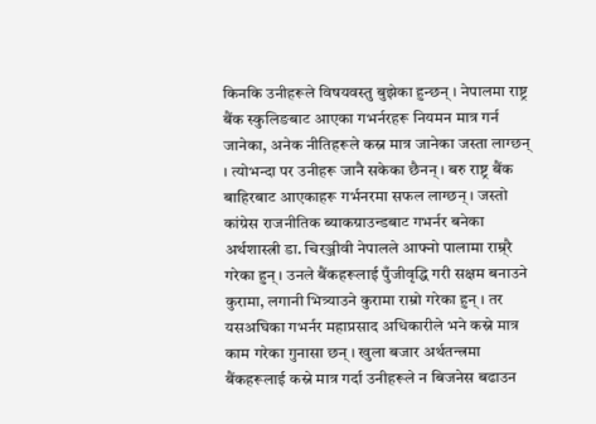किनकि उनीहरूले विषयवस्तु बुझेका हुन्छन् । नेपालमा राष्ट्र बैंक स्कुलिङबाट आएका गभर्नरहरू नियमन मात्र गर्न जानेका, अनेक नीतिहरूले कस्न मात्र जानेका जस्ता लाग्छन् । त्योभन्दा पर उनीहरू जानै सकेका छैनन् । बरु राष्ट्र बैंक बाहिरबाट आएकाहरू गर्भनरमा सफल लाग्छन् । जस्तो कांग्रेस राजनीतिक ब्याकग्राउन्डबाट गभर्नर बनेका अर्थशास्त्री डा. चिरञ्जीवी नेपालले आफ्नो पालामा राम्र्रै गरेका हुन् । उनले बैंकहरूलाई पुँजीवृद्धि गरी सक्षम बनाउने कुरामा, लगानी भित्र्याउने कुरामा राम्रो गरेका हुन् । तर यसअघिका गभर्नर महाप्रसाद अधिकारीले भने कस्ने मात्र काम गरेका गुनासा छन् । खुला बजार अर्थतन्त्रमा बैंकहरूलाई कस्ने मात्र गर्दा उनीहरूले न बिजनेस बढाउन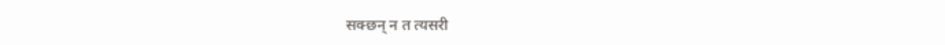सक्छन् न त त्यसरी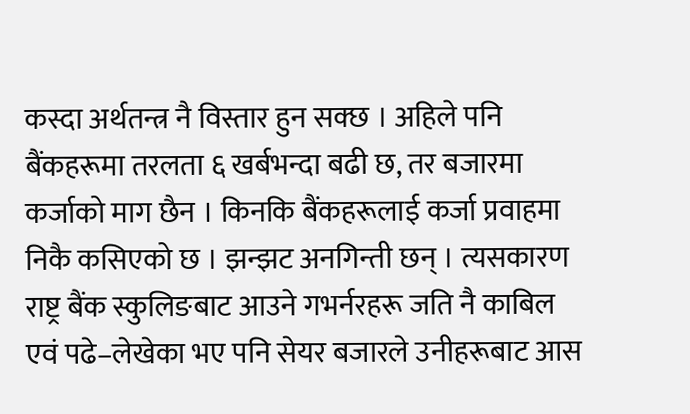कस्दा अर्थतन्त्र नै विस्तार हुन सक्छ । अहिले पनि बैंकहरूमा तरलता ६ खर्बभन्दा बढी छ, तर बजारमा कर्जाको माग छैन । किनकि बैंकहरूलाई कर्जा प्रवाहमा निकै कसिएको छ । झन्झट अनगिन्ती छन् । त्यसकारण राष्ट्र बैंक स्कुलिङबाट आउने गभर्नरहरू जति नै काबिल एवं पढे–लेखेका भए पनि सेयर बजारले उनीहरूबाट आस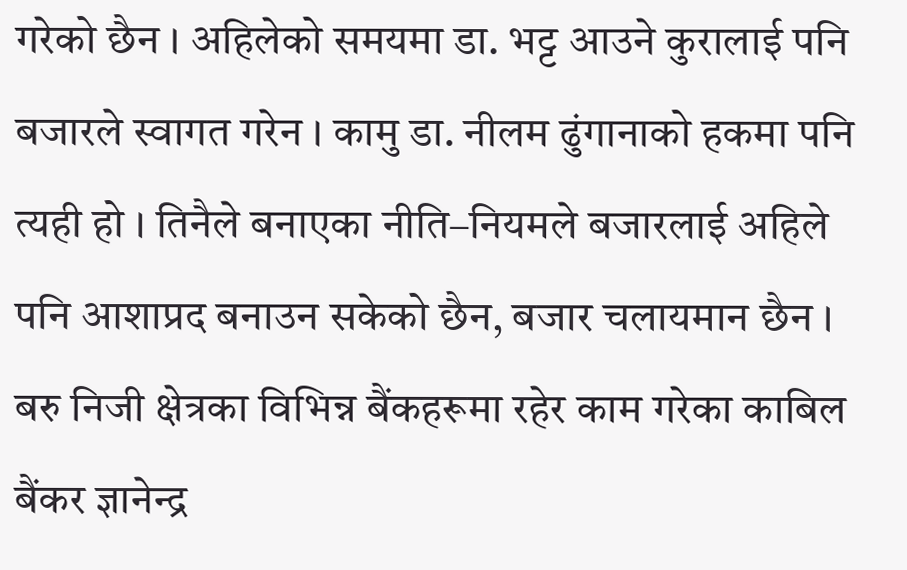गरेको छैन । अहिलेको समयमा डा. भट्ट आउने कुरालाई पनि बजारले स्वागत गरेन । कामु डा. नीलम ढुंगानाको हकमा पनि त्यही हो । तिनैले बनाएका नीति–नियमले बजारलाई अहिले पनि आशाप्रद बनाउन सकेको छैन, बजार चलायमान छैन ।
बरु निजी क्षेत्रका विभिन्न बैंकहरूमा रहेर काम गरेका काबिल बैंकर ज्ञानेन्द्र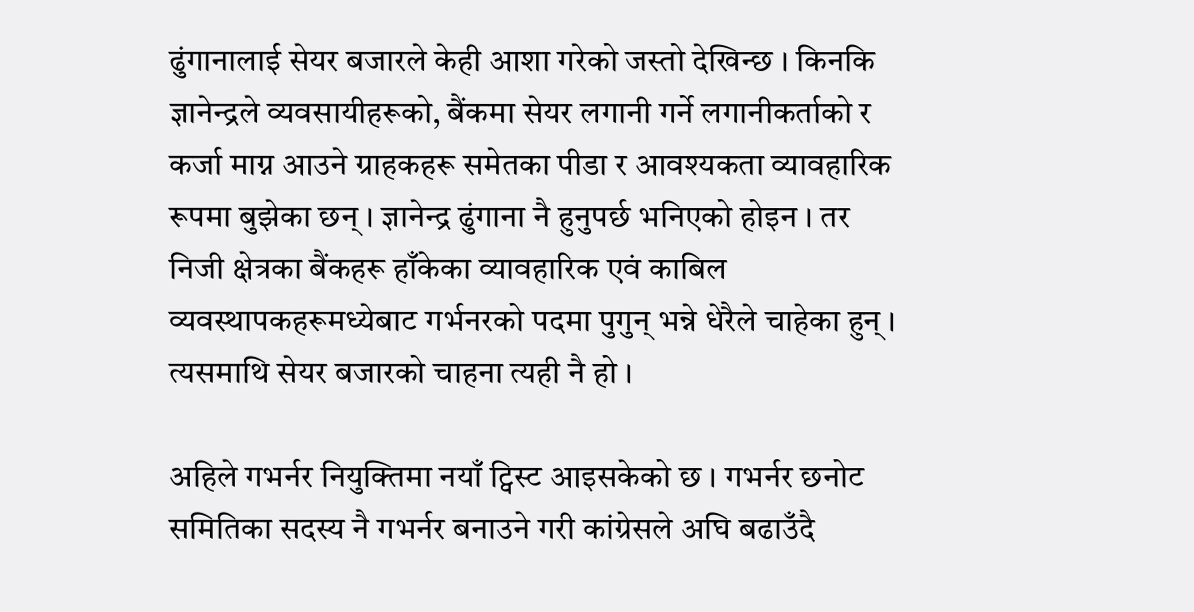ढुंगानालाई सेयर बजारले केही आशा गरेको जस्तो देखिन्छ । किनकि ज्ञानेन्द्रले व्यवसायीहरूको, बैंकमा सेयर लगानी गर्ने लगानीकर्ताको र कर्जा माग्न आउने ग्राहकहरू समेतका पीडा र आवश्यकता व्यावहारिक रूपमा बुझेका छन् । ज्ञानेन्द्र ढुंगाना नै हुनुपर्छ भनिएको होइन । तर निजी क्षेत्रका बैंकहरू हाँकेका व्यावहारिक एवं काबिल व्यवस्थापकहरूमध्येबाट गर्भनरको पदमा पुगुन् भन्ने धेरैले चाहेका हुन् । त्यसमाथि सेयर बजारको चाहना त्यही नै हो ।

अहिले गभर्नर नियुक्तिमा नयाँ ट्विस्ट आइसकेको छ । गभर्नर छनोट समितिका सदस्य नै गभर्नर बनाउने गरी कांग्रेसले अघि बढाउँदै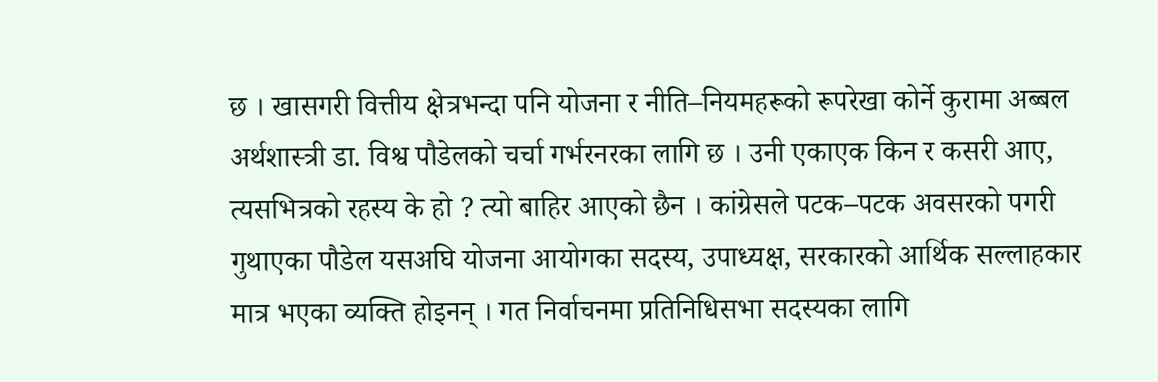छ । खासगरी वित्तीय क्षेत्रभन्दा पनि योजना र नीति–नियमहरूको रूपरेखा कोर्ने कुरामा अब्बल अर्थशास्त्री डा. विश्व पौडेलको चर्चा गर्भरनरका लागि छ । उनी एकाएक किन र कसरी आए, त्यसभित्रको रहस्य के हो ? त्यो बाहिर आएको छैन । कांग्रेसले पटक–पटक अवसरको पगरी गुथाएका पौडेल यसअघि योजना आयोगका सदस्य, उपाध्यक्ष, सरकारको आर्थिक सल्लाहकार मात्र भएका व्यक्ति होइनन् । गत निर्वाचनमा प्रतिनिधिसभा सदस्यका लागि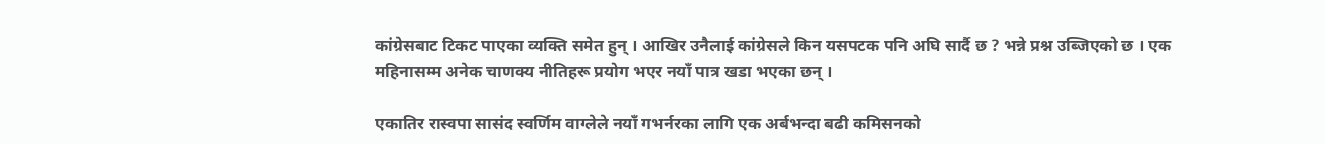कांग्रेसबाट टिकट पाएका व्यक्ति समेत हुन् । आखिर उनैलाई कांग्रेसले किन यसपटक पनि अघि सार्दै छ ? भन्ने प्रश्न उब्जिएको छ । एक महिनासम्म अनेक चाणक्य नीतिहरू प्रयोग भएर नयाँ पात्र खडा भएका छन् ।

एकातिर रास्वपा सासंद स्वर्णिम वाग्लेले नयाँ गभर्नरका लागि एक अर्बभन्दा बढी कमिसनको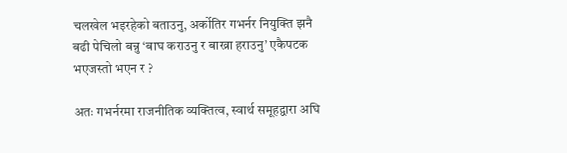चलखेल भइरहेको बताउनु, अर्कोतिर गभर्नर नियुक्ति झनै बढी पेचिलो बन्नु ‘बाघ कराउनु र बाख्रा हराउनु’ एकैपटक भएजस्तो भएन र ?

अतः गभर्नरमा राजनीतिक व्यक्तित्व, स्वार्थ समूहद्वारा अघि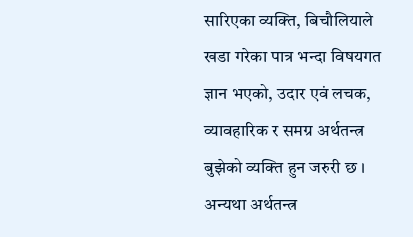सारिएका व्यक्ति, बिचौलियाले खडा गरेका पात्र भन्दा विषयगत ज्ञान भएको, उदार एवं लचक, व्यावहारिक र समग्र अर्थतन्त्र बुझेको व्यक्ति हुन जरुरी छ । अन्यथा अर्थतन्त्र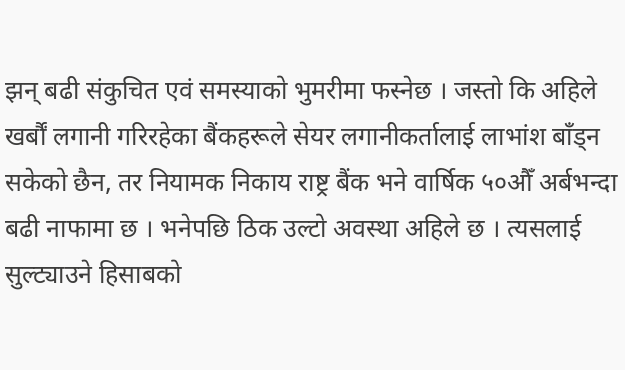झन् बढी संकुचित एवं समस्याको भुमरीमा फस्नेछ । जस्तो कि अहिले खर्बौं लगानी गरिरहेका बैंकहरूले सेयर लगानीकर्तालाई लाभांश बाँड्न सकेको छैन, तर नियामक निकाय राष्ट्र बैंक भने वार्षिक ५०औँ अर्बभन्दा बढी नाफामा छ । भनेपछि ठिक उल्टो अवस्था अहिले छ । त्यसलाई सुल्ट्याउने हिसाबको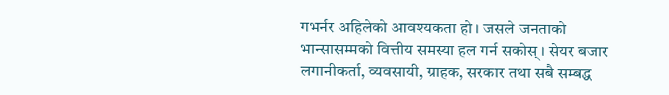गभर्नर अहिलेको आवश्यकता हो । जसले जनताको भान्सासम्मको वित्तीय समस्या हल गर्न सकोस् । सेयर बजार लगानीकर्ता, व्यवसायी, ग्राहक, सरकार तथा सबै सम्बद्ध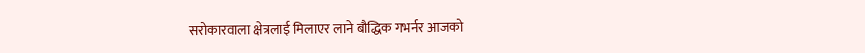सरोकारवाला क्षेत्रलाई मिलाएर लाने बौद्धिक गभर्नर आजको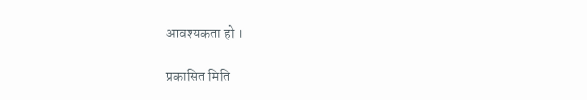आवश्यकता हो ।

प्रकासित मिति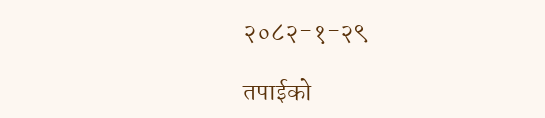२०८२-१-२९

तपाईको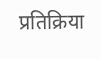प्रतिक्रिया